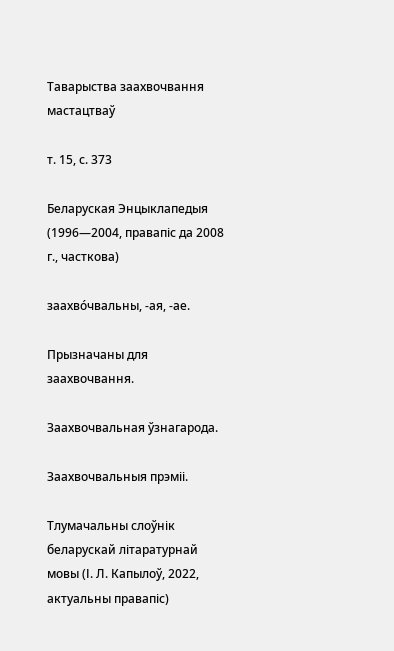Таварыства заахвочвання мастацтваў

т. 15, с. 373

Беларуская Энцыклапедыя (1996—2004, правапіс да 2008 г., часткова)

заахво́чвальны, -ая, -ае.

Прызначаны для заахвочвання.

Заахвочвальная ўзнагарода.

Заахвочвальныя прэміі.

Тлумачальны слоўнік беларускай літаратурнай мовы (І. Л. Капылоў, 2022, актуальны правапіс)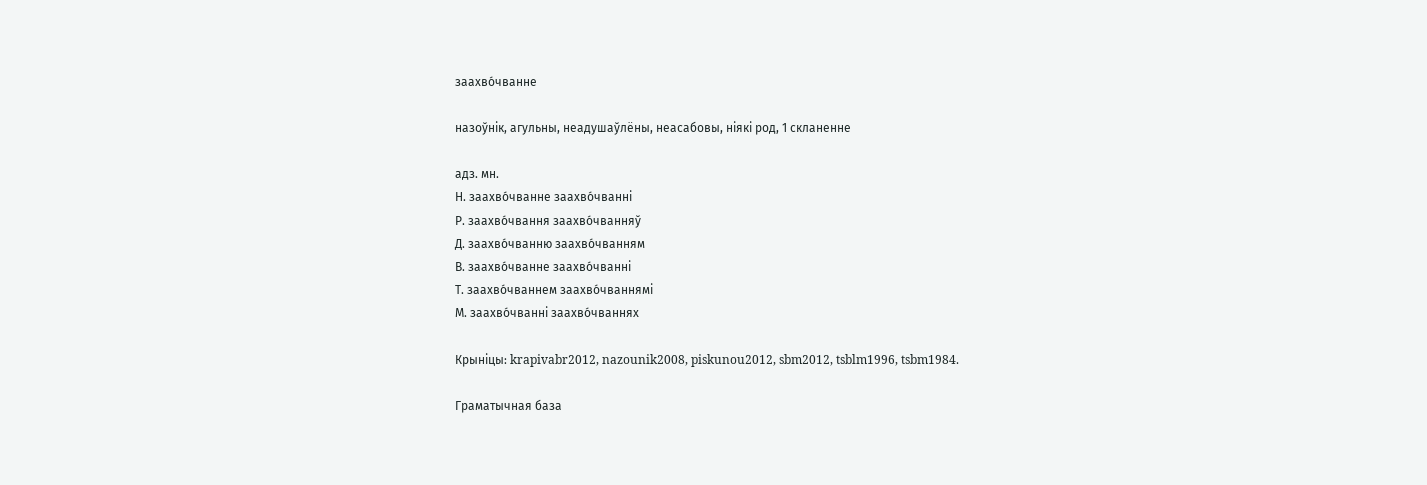заахво́чванне

назоўнік, агульны, неадушаўлёны, неасабовы, ніякі род, 1 скланенне

адз. мн.
Н. заахво́чванне заахво́чванні
Р. заахво́чвання заахво́чванняў
Д. заахво́чванню заахво́чванням
В. заахво́чванне заахво́чванні
Т. заахво́чваннем заахво́чваннямі
М. заахво́чванні заахво́чваннях

Крыніцы: krapivabr2012, nazounik2008, piskunou2012, sbm2012, tsblm1996, tsbm1984.

Граматычная база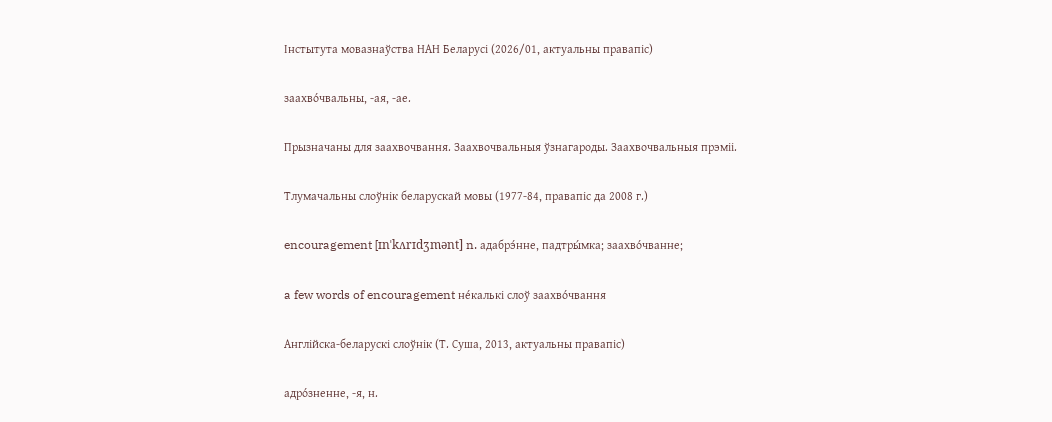Інстытута мовазнаўства НАН Беларусі (2026/01, актуальны правапіс)

заахво́чвальны, ‑ая, ‑ае.

Прызначаны для заахвочвання. Заахвочвальныя ўзнагароды. Заахвочвальныя прэміі.

Тлумачальны слоўнік беларускай мовы (1977-84, правапіс да 2008 г.)

encouragement [ɪnˈkʌrɪdʒmənt] n. адабрэ́нне, падтры́мка; заахво́чванне;

a few words of encouragement не́калькі слоў заахво́чвання

Англійска-беларускі слоўнік (Т. Суша, 2013, актуальны правапіс)

адро́зненне, -я, н.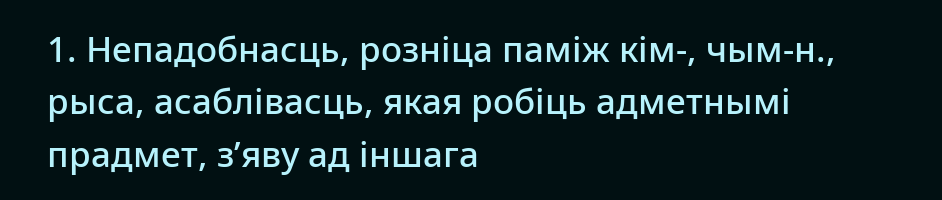1. Непадобнасць, розніца паміж кім-, чым-н., рыса, асаблівасць, якая робіць адметнымі прадмет, з’яву ад іншага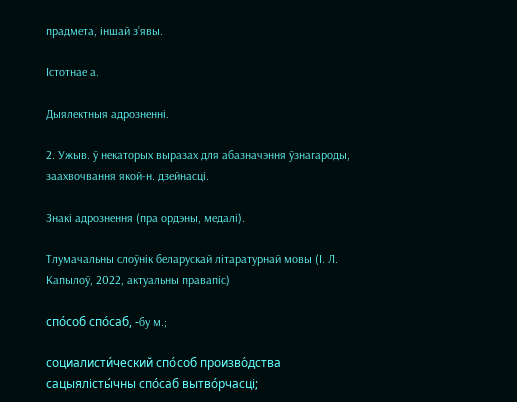прадмета, іншай з’явы.

Істотнае а.

Дыялектныя адрозненні.

2. Ужыв. ў некаторых выразах для абазначэння ўзнагароды, заахвочвання якой-н. дзейнасці.

Знакі адрознення (пра ордэны, медалі).

Тлумачальны слоўнік беларускай літаратурнай мовы (І. Л. Капылоў, 2022, актуальны правапіс)

спо́соб спо́саб, -бу м.;

социалисти́ческий спо́соб произво́дства сацыялісты́чны спо́саб вытво́рчасці;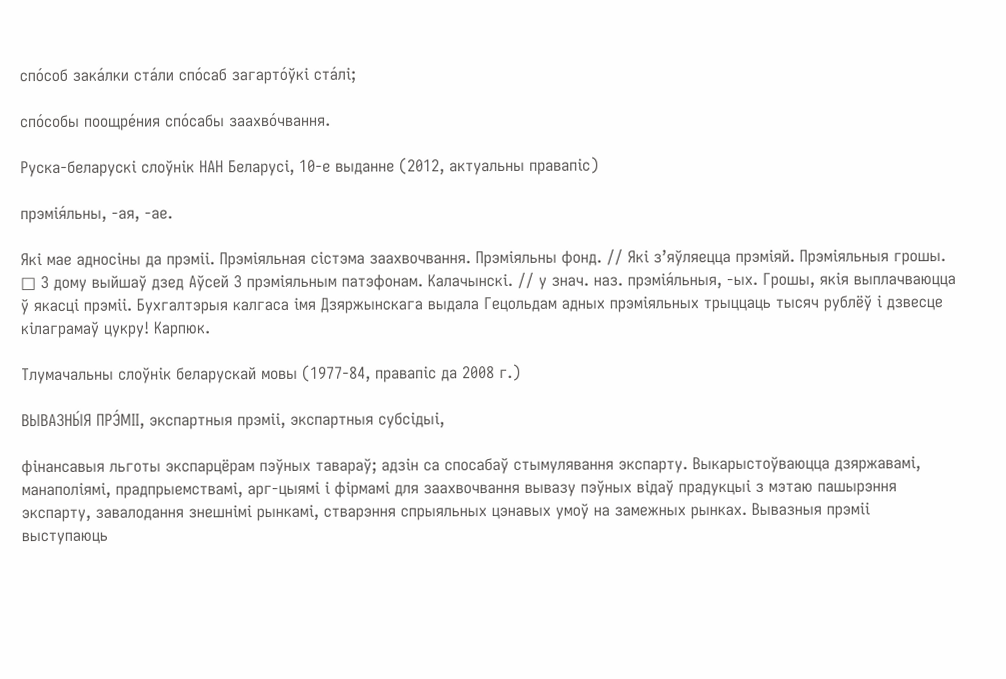спо́соб зака́лки ста́ли спо́саб загарто́ўкі ста́лі;

спо́собы поощре́ния спо́сабы заахво́чвання.

Руска-беларускі слоўнік НАН Беларусі, 10-е выданне (2012, актуальны правапіс)

прэмія́льны, ‑ая, ‑ае.

Які мае адносіны да прэміі. Прэміяльная сістэма заахвочвання. Прэміяльны фонд. // Які з’яўляецца прэміяй. Прэміяльныя грошы. □ З дому выйшаў дзед Аўсей З прэміяльным патэфонам. Калачынскі. // у знач. наз. прэмія́льныя, ‑ых. Грошы, якія выплачваюцца ў якасці прэміі. Бухгалтэрыя калгаса імя Дзяржынскага выдала Гецольдам адных прэміяльных трыццаць тысяч рублёў і дзвесце кілаграмаў цукру! Карпюк.

Тлумачальны слоўнік беларускай мовы (1977-84, правапіс да 2008 г.)

ВЫВАЗНЫ́Я ПРЭ́МІІ, экспартныя прэміі, экспартныя субсідыі,

фінансавыя льготы экспарцёрам пэўных тавараў; адзін са спосабаў стымулявання экспарту. Выкарыстоўваюцца дзяржавамі, манаполіямі, прадпрыемствамі, арг-цыямі і фірмамі для заахвочвання вывазу пэўных відаў прадукцыі з мэтаю пашырэння экспарту, завалодання знешнімі рынкамі, стварэння спрыяльных цэнавых умоў на замежных рынках. Вывазныя прэміі выступаюць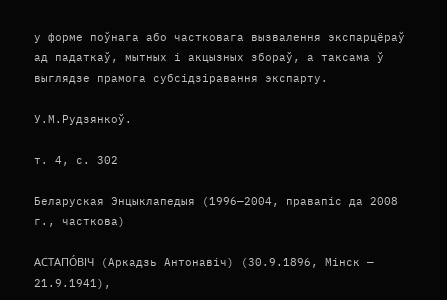у форме поўнага або частковага вызвалення экспарцёраў ад падаткаў, мытных і акцызных збораў, а таксама ў выглядзе прамога субсідзіравання экспарту.

У.М.Рудзянкоў.

т. 4, с. 302

Беларуская Энцыклапедыя (1996—2004, правапіс да 2008 г., часткова)

АСТАПО́ВІЧ (Аркадзь Антонавіч) (30.9.1896, Мінск — 21.9.1941),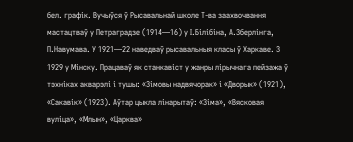бел. графік. Вучыўся ў Рысавальнай школе Т-ва заахвочвання мастацтваў у Петраградзе (1914—16) у І.Білібіна, А.Зберлінга, П.Навумава. У 1921—22 наведваў рысавальныя класы ў Харкаве. З 1929 у Мінску. Працаваў як станкавіст у жанры лірычнага пейзажа ў тэхніках акварэлі і тушы: «Зімовы надвячорак» і «Дворык» (1921), «Сакавік» (1923). Аўтар цыкла лінарытаў: «Зіма», «Вясковая вуліца», «Млын», «Царква»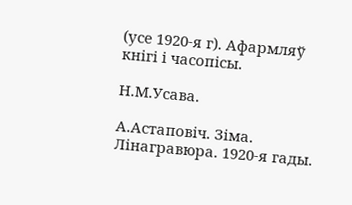(усе 1920-я г). Афармляў кнігі і часопісы.

Н.М.Усава.

А.Астаповіч. Зіма. Лінагравюра. 1920-я гады.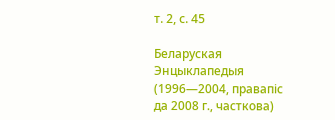т. 2, с. 45

Беларуская Энцыклапедыя (1996—2004, правапіс да 2008 г., часткова)